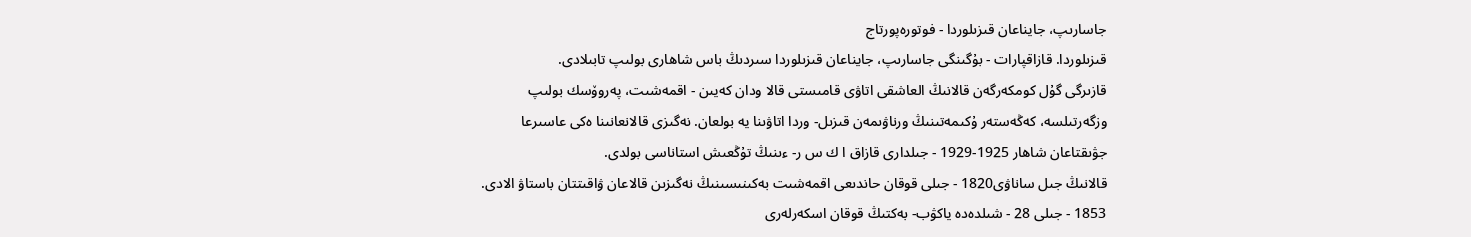جاسارىپ، جايناعان قىزىلوردا - فوتورەپورتاج
قىزىلوردا. قازاقپارات - بۇگىنگى جاسارىپ، جايناعان قىزىلوردا سىردىڭ باس شاھارى بولىپ تابىلادى.
قازىرگى گۇل كومكەرگەن قالانىڭ العاشقى اتاۋى قامىستى قالا ودان كەيىن - اقمەشىت، پەروۆسك بولىپ وزگەرتىلسە، كەڭەستەر ۇكىمەتىنىڭ ورناۋىمەن قىزىل- وردا اتاۋىنا يە بولعان. نەگىزى قالانعانىنا ەكى عاسىرعا جۋىقتاعان شاھار 1925-1929 - جىلدارى قازاق ا ك س ر- ءىنىڭ تۇڭعىش استاناسى بولدى.
قالانىڭ جىل ساناۋى1820 - جىلى قوقان حاندىعى اقمەشىت بەكىنىسىنىڭ نەگىزىن قالاعان ۋاقىتتان باستاۋ الادى.
1853 - جىلى 28 - شىلدەدە ياكۋب- بەكتىڭ قوقان اسكەرلەرى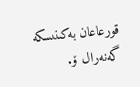قورعاعان بەكىنىسكە گەنەرال ۆ.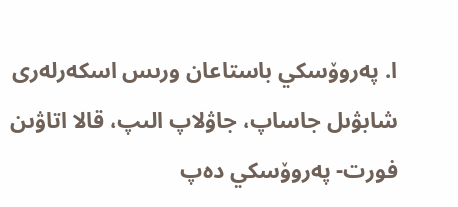ا. پەروۆسكي باستاعان ورىس اسكەرلەرى شابۋىل جاساپ، جاۋلاپ الىپ، قالا اتاۋىن فورت- پەروۆسكي دەپ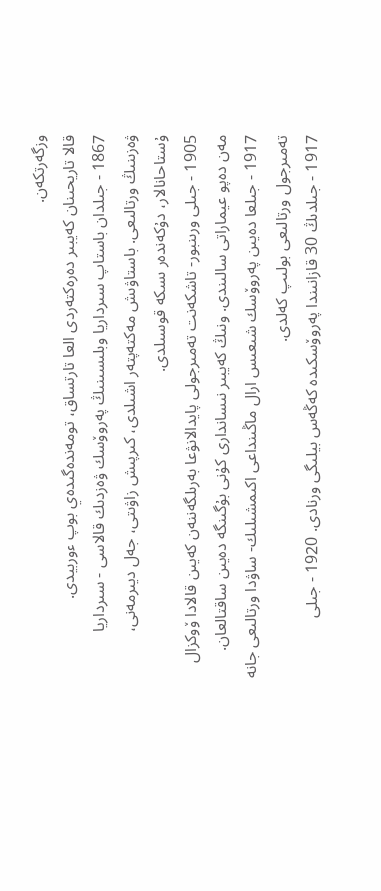وزگەرتكەن.
قالا تاريحىنان كەيبىر دەرەكتەردى العا تارتساق، تومەندەگىدەي بوپ ءوربيدى.
1867 - جىلدان باستاپ سىرداريا وبلىسىنىڭ پەروۆسك ۋەزدىك قالاسى - سىرداريا ۋەزىنىڭ ورتالىعى. باستاۋىش مەكتەپتەر اشىلدى، كىرپىش زاۋىتى، جەل ديىرمەنى، ۇستاحانالار، دۇكەندەر ىسكە قوسىلدى.
1905 - جىلى ورىنبور- تاشكەنت تەمىرجولى پايدالانۋعا بەرىلگەننەن كەيىن قالادا ۆوكزال مەن دەپو عيماراتى سالىندى. ونىڭ كەيبىر نىساندارى كۇنى بۇگىنگە دەيىن ساقتالعان.
1917 - جىلعا دەيىن پەروۆسك شىعىس ارال ماڭىنداعى اكىمشىلىك- ساۋدا ورتالىعى جانە تەمىرجول ورتالىعى بولىپ كەلدى.
1917 - جىلدىڭ 30 قازانىندا پەروۆسكىدە كەڭەس بيلىگى ورنادى. 1920 - جىلى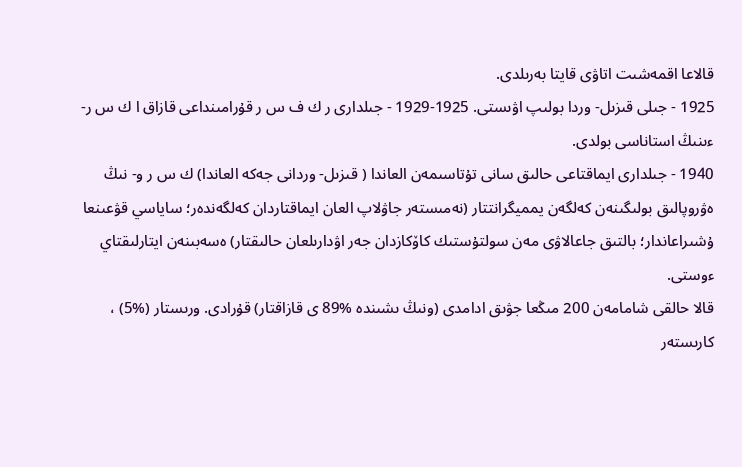قالاعا اقمەشىت اتاۋى قايتا بەرىلدى.
1925 - جىلى قىزىل- وردا بولىپ اۋىستى. 1925-1929 - جىلدارى ر ك ف س ر قۇرامىنداعى قازاق ا ك س ر- ءىنىڭ استاناسى بولدى.
1940 - جىلدارى ايماقتاعى حالىق سانى تۇتاسىمەن العاندا ( قىزىل- وردانى جەكە العاندا) ك س ر و- نىڭ ەۋروپالىق بولىگىنەن كەلگەن يمميگرانتتار (نەمىستەر جاۋلاپ العان ايماقتاردان كەلگەندەر؛ ساياسي قۋعىنعا ۇشىراعاندار؛ بالتىق جاعالاۋى مەن سولتۇستىك كاۆكازدان جەر اۋدارىلعان حالىقتار) ەسەبىنەن ايتارلىقتاي ءوستى.
قالا حالقى شامامەن 200 مىڭعا جۋىق ادامدى (ونىڭ ىشىندە %89 ى قازاقتار) قۇرادى. ورىستار (%5) ، كارىستەر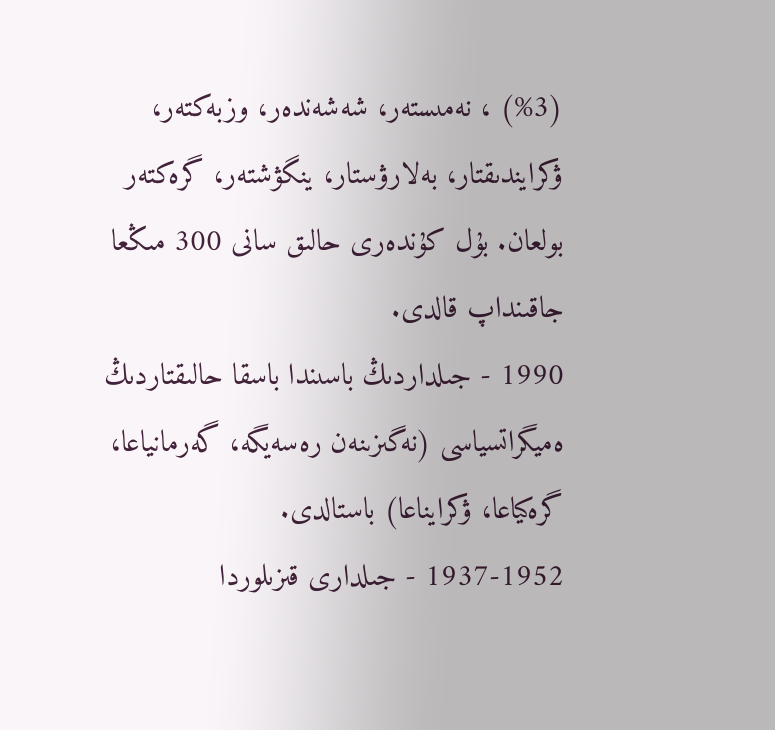(%3) ، نەمىستەر، شەشەندەر، وزبەكتەر، ۋكرايندىقتار، بەلارۋستار، ينگۋشتەر، گرەكتەر بولعان. بۇل كۇندەرى حالىق سانى 300 مىڭعا جاقىنداپ قالدى.
1990 - جىلداردىڭ باسىندا باسقا حالىقتاردىڭ ەميگراتسياسى (نەگىزىنەن رەسەيگە، گەرمانياعا، گرەكياعا، ۋكرايناعا) باستالدى.
1937-1952 - جىلدارى قىزىلوردا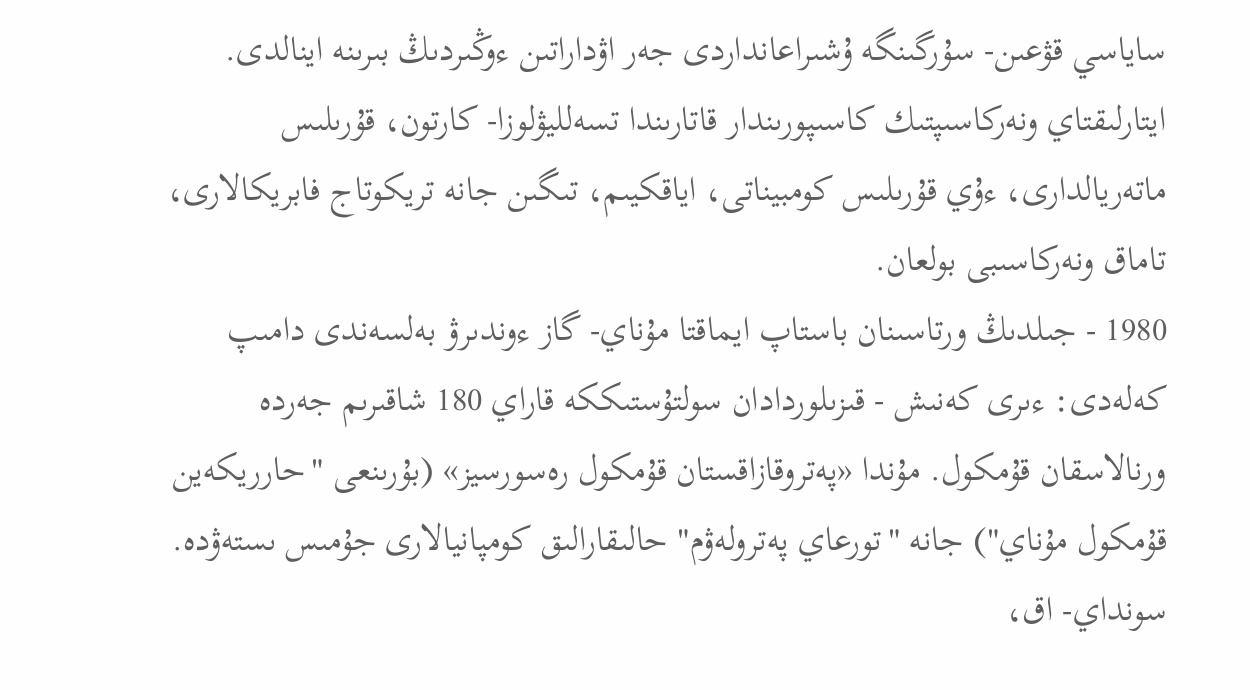ساياسي قۋعىن- سۇرگىنگە ۇشىراعانداردى جەر اۋداراتىن ءوڭىردىڭ بىرىنە اينالدى.
ايتارلىقتاي ونەركاسىپتىك كاسىپورىندار قاتارىندا تسەلليۋلوزا- كارتون، قۇرىلىس ماتەريالدارى، ءۇي قۇرىلىس كومبيناتى، اياقكيىم، تىگىن جانە تريكوتاج فابريكالارى، تاماق ونەركاسىبى بولعان.
1980 - جىلدىڭ ورتاسىنان باستاپ ايماقتا مۇناي- گاز ءوندىرۋ بەلسەندى دامىپ كەلەدى: ءىرى كەنىش - قىزىلوردادان سولتۇستىككە قاراي 180 شاقىرىم جەردە ورنالاسقان قۇمكول. مۇندا «پەتروقازاقستان قۇمكول رەسورسيز» (بۇرىنعى "حارريكەين قۇمكول مۇناي") جانە "تورعاي پەترولەۋم" حالىقارالىق كومپانيالارى جۇمىس ىستەۋدە. سونداي- اق،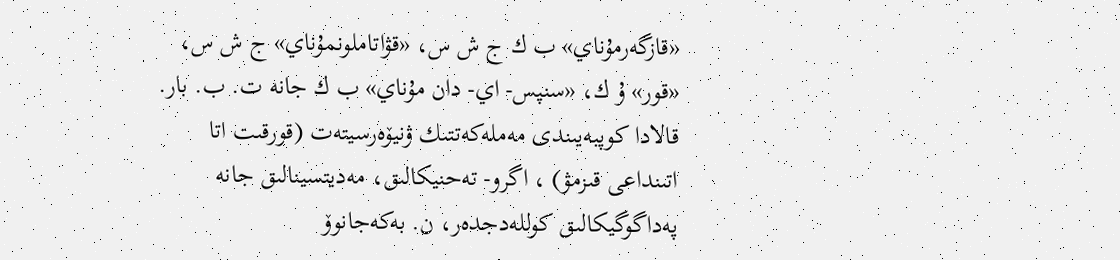«قازگەرمۇناي» ب ك ج ش س، «قۋاتاملونمۇناي» ج ش س، «قور» ۇ ك، «سنپس- اي- دان مۇناي» ب ك جانە ت. ب. بار.
قالادا كوپبەيىندى مەملەكەتتىك ۋنيۆەرسيتەت (قورقىت اتا اتىنداعى قىزمۋ) ، اگرو- تەحنيكالىق، مەديتسينالىق جانە پەداگوگيكالىق كوللەدجدەر، ن. بەكەجانوۆ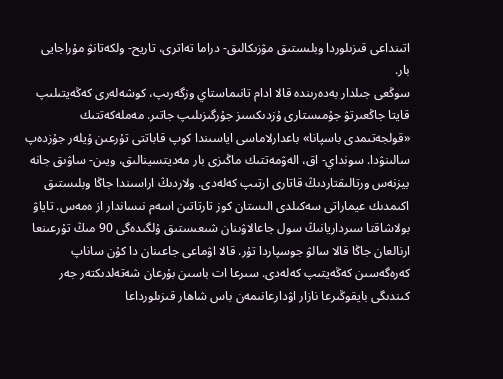اتىنداعى قىزىلوردا وبلىستىق مۋزىكالىق- دراما تەاترى، تاريح- ولكەتانۋ مۇراجايى بار.
سوڭعى جىلدار بەدەرىندە قالا ادام تانىماستاي وزگەرىپ، كوشەلەرى كەڭەيتىلىپ قايتا جاڭعىرتۋ جۇمىستارى ۇزدىكسىز جۇرگىزىلىپ جاتىر. مەملەكەتتىك «قولجەتىمدى باسپانا» باعدارلاماسى اياسىندا كوپ قاباتتى تۇرعىن ۇيلەر جۇزدەپ سالىنۋدا. سونداي- اق، الەۋمەتتىك ماڭىزى بار مەديتسينالىق، ويىن- ساۋىق جانە بيزنەس ورتالىقتاردىڭ قاتارى ارتىپ كەلەدى. ولاردىڭ اراسىندا جاڭا وبلىستىق اكىمدىك عيماراتى سەكىلدى الىستان كوز تارتاتىن اسەم نىساندار از ەمەس. تاياۋ بولاشاقتا سىرداريانىڭ سول جاعالاۋىنان شىعىستىق ۇلگىدەگى 90 مىڭ تۇرعىنعا ارنالعان جاڭا قالا سالۋ جوسپاردا تۇر. قالا اۋماعى جاعىنان دا كۇن ساناپ كەرەگەسىن كەڭەيتىپ كەلەدى. سىرعا ات باسىن بۇرعان شەتەلدىكتەر جەر كىندىگى بايقوڭىرعا نازار اۋدارعانىمەن باس شاھار قىزىلورداعا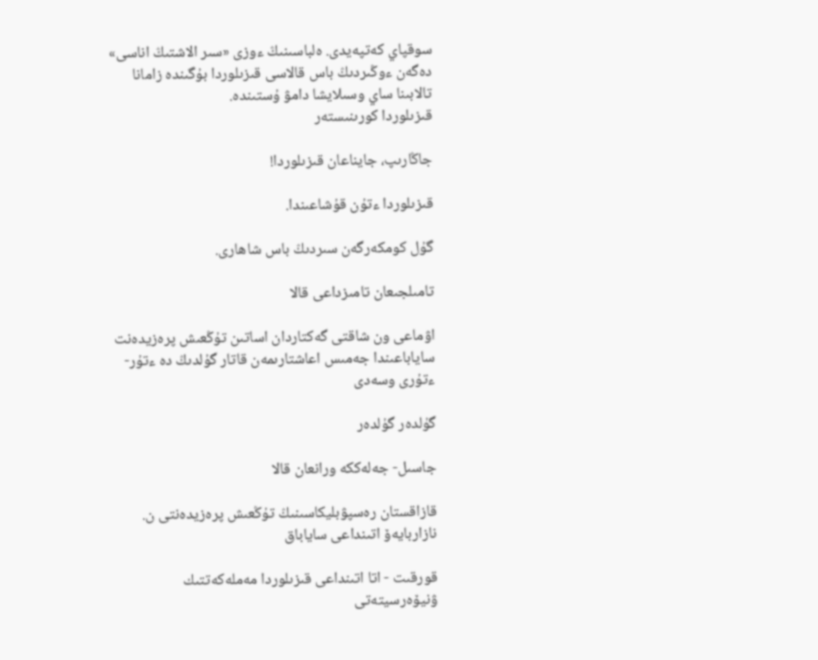سوقپاي كەتپەيدى. ەلباسىنىڭ ءوزى «سىر الاشتىڭ اناسى» دەگەن ءوڭىردىڭ باس قالاسى قىزىلوردا بۇگىندە زامانا تالابىنا ساي وسىلايشا دامۋ ۇستىندە.
قىزىلوردا كورىنىستەر

جاڭارىپ، جايناعان قىزىلوردا!

قىزىلوردا ءتۇن قۇشاعىندا.

گۇل كومكەرگەن سىردىڭ باس شاھارى.

تامىلجىعان تامىزداعى قالا

اۋماعى ون شاقتى گەكتاردان اساتىن تۇڭعىش پرەزيدەنت ساياباعىندا جەمىس اعاشتارىمەن قاتار گۇلدىڭ دە ءتۇر- ءتۇرى وسەدى

گۇلدەر گۇلدەر

جاسىل- جەلەككە ورانعان قالا

قازاقستان رەسپۋبليكاسىنىڭ تۇڭعىش پرەزيدەنتى ن. نازاربايەۆ اتىنداعى ساياباق

قورقىت - اتا اتىنداعى قىزىلوردا مەملەكەتتىك ۋنيۆەرسيتەتى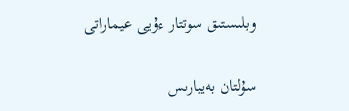وبلىستىق سوتتار ءۇيى عيماراتى

سۇلتان بەيبارىس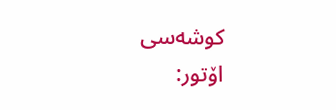كوشەسى
اۆتور: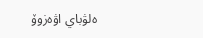ەلۋباي اۋەزوۆ